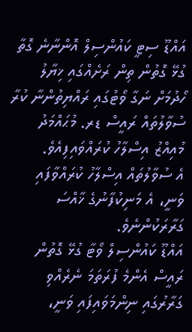އައްޑޫ ސިޓީ ކައުންސިލް އޮންނާނެ ގޮތާ ގުޅޭ ގޮތުން ތިން ރަށެއްގައި ޚިޔާލު ހޯދުމަށް ނަގާ ވޯޓުގައި ރައްޔިތުންނާ ކުރާ ސުވާލުތައް ރައީސް ޑރ. މުޙައްމަދު މުއިއްޒު އިސްލާހު ކުރައްވައިފިއެވެ.
އެ ސުވާލުތައް އިސްލާހު ކުރައްވާފައި ވަނީ، އެ މަނިކުފާނުގެ ޚާއްސަ ގަރާރަކުންނެވެ.
އައްޑޫ ކައުންސިލް ވޯޓާ ގުޅޭ ގޮތުން ރައީސް އެންމެ ފުރަތަމަ ނެރެއްވި ގަރާރުގައި ނިންމަވައިފައި ވަނީ،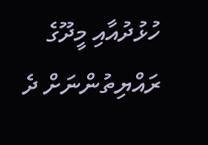ހުޅުދުއާއި މީދޫގެ ރައްޔިތުންނަށް ދެ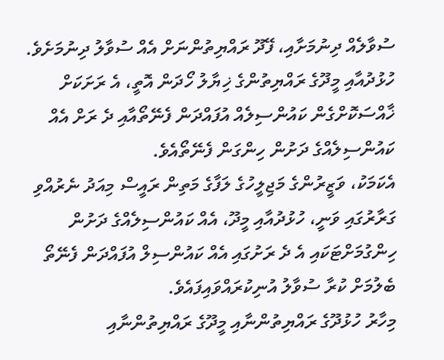ސުވާލެއް ދިނުމަށާއި، ފޭދޫ ރައްޔިތުންނަށް އެއް ސުވާލު ދިނުމަށެވެ.
ހުޅުދުއާއި މީދޫގެ ރައްޔިތުންގެ ޚިޔާލު ހޯދަން އޮތީ، އެ ރަށަކަށް ޚާއްސަކޮށްގެން ކައުންސިލެއް އުފައްދަން ފެނޭތޯއާއި ދެ ރަށް އެއް ކައުންސިލެއްގެ ދަށުން ހިންގަން ފެނޭތޯއެވެ.
އެކަމަކު، ވަޒީރުންގެ މަޖިލީހުގެ ލަފާގެ މަތިން ރައީސް މިއަދު ނެރުއްވި ގަރާރުގައި ވަނީ، ހުޅުދުއާއި މީދޫ، އެއް ކައުންސިލެއްގެ ދަށުން ހިންގުމަށްޓަކައި އެ ދެ ރަށުގައި އެއް ކައުންސިލް އުފައްދަން ފެނޭތޯ ބެލުމަށް ކުރާ ސުވާލު އުނިކުރައްވައިފައެވެ.
މިހާރު ހުޅުދޫގެ ރައްޔިތުންނާއި މީދޫގެ ރައްޔިތުންނާއި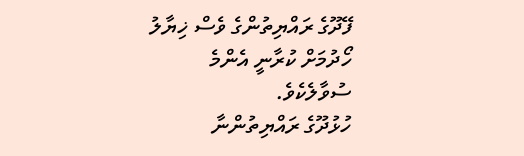ފޭދޫގެ ރައްޔިތުންގެ ވެސް ޚިޔާލު ހޯދުމަށް ކުރާނީ އެންމެ ސުވާލެކެވެ.
ހުޅުދޫގެ ރައްޔިތުންނާ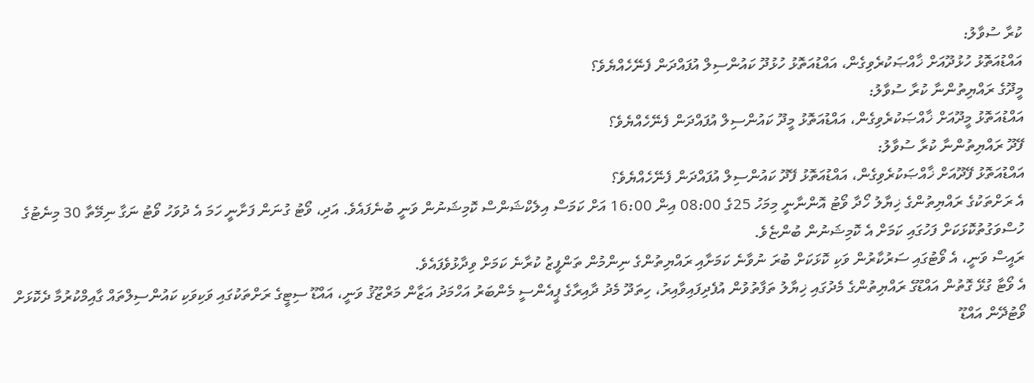ކުރާ ސުވާލު:
އައްޑުއަތޮޅު ހުޅުދޫއަށް ޚާއްޞަކުރެވިގެން، އައްޑުއަތޮޅު ހުޅުދޫ ކައުންސިލް އުފައްދަން ފެނޭހެއްޔެވެ؟
މީދޫގެ ރައްޔިތުންނާ ކުރާ ސުވާލު:
އައްޑުއަތޮޅު މީދޫއަށް ޚާއްޞަކުރެވިގެން، އައްޑުއަތޮޅު މީދޫ ކައުންސިލް އުފައްދަން ފެނޭހެއްޔެވެ؟
ފޭދޫ ރައްޔިތުންނާ ކުރާ ސުވާލު:
އައްޑުއަތޮޅު ފޭދޫއަށް ޚާއްޞަކުރެވިގެން، އައްޑުއަތޮޅު ފޭދޫ ކައުންސިލް އުފައްދަން ފެނޭހެއްޔެވެ؟
އެ ރަށްތަކުގެ ރައްޔިތުންގެ ޚިޔާލު ހޯދާ ވޯޓު އޮންނާނީ މިމަހު 25ގެ 08:00 އިން 16:00 އަށް ކަމަސް އިލެކްޝަންސް ކޮމިޝަނުން ވަނީ ބުނެފައެވެ. އަދި، ވޯޓު ގުނަން ފަށާނީ ހަމަ އެ ދުވަހު ވޯޓު ނަގާ ނިމޭތާ 30 މިނެޓުގެ ހުސްވަގުތުކޮޅަކަށް ފަހުގައި ކަމަށް އެ ކޮމިޝަނުން ބުންޏެވެ.
ރައީސް ވަނީ، އެ ވޯޓުގައި ސަރުކާރުން ވަކި ކޮޅަކަށް ބުރަ ނުވާނެ ކަމަށާއި ރައްޔިތުންގެ ނިންމުން ތަންފީޒު ކުރާނެ ކަމަށް ވިދާޅުވެފައެވެ.
އެ ވޯޓާ ގުޅޭ ގޮތުން އައްޑޫގެ ރައްޔިތުންގެ މެދުގައި ޚިޔާލު ތަފާތުވުން އުފެދިފައިވާއިރު، ހިތަދޫ މެދު ދާއިރާގެ ޕީއެންސީ މެންބަރު އަހްމަދު އަޒާން މަރްޒޫޤު ވަނީ، އައްޑޫ ސިޓީގެ ރަށްތަކުގައި ވަކިވަކި ކައުންސިލްތައް ގާއިމްކުރުމާ ދެކޮޅަށް ވޯޓުދޭން އައްޑޫ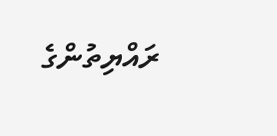ރައްޔިތުންގެ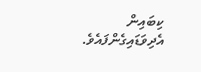ކިބައިން އެދިވަޑައިގެންފައެވެ.